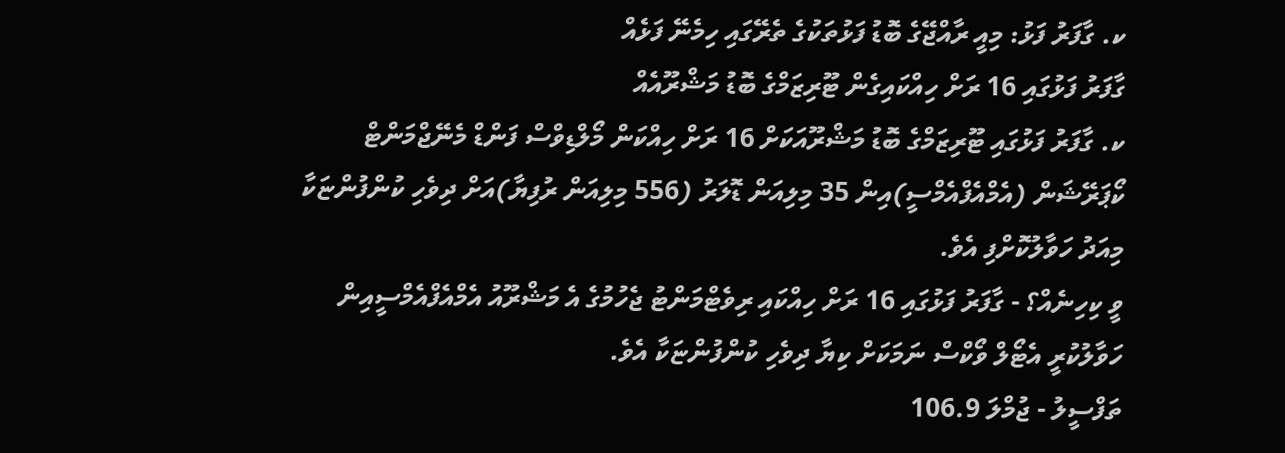ކ. ގާފަރު ފަޅު: މިއީ ރާއްޖޭގެ ބޮޑު ފަޅުތަކުގެ ތެރޭގައި ހިމެނޭ ފަޅެއް
ގާފަރު ފަޅުގައި 16 ރަށް ހިއްކައިގެން ޓޫރިޒަމްގެ ބޮޑު މަޝްރޫއެއް
ކ. ގާފަރު ފަޅުގައި ޓޫރިޒަމްގެ ބޮޑު މަޝްރޫއަކަށް 16 ރަށް ހިއްކަން މޯލްޑިވްސް ފަންޑް މެނޭޖްމަންޓް ކޯޕަރޭޝަން (އެމްއެފްއެމްސީ)އިން 35 މިލިއަން ޑޮލަރު (556 މިލިއަން ރުފިޔާ)އަށް ދިވެހި ކުންފުންޏަކާ މިއަދު ހަވާލުކޮށްފި އެވެ.
ވީ ކިހިނެއް؟ - ގާފަރު ފަޅުގައި 16 ރަށް ހިއްކައި ރިވެޓްމަންޓު ޖެހުމުގެ އެ މަޝްރޫއު އެމްއެފްއެމްސީއިން ހަވާލުކުރީ އެޓޯލް ވޯކްސް ނަމަކަށް ކިޔާ ދިވެހި ކުންފުންޏަކާ އެވެ.
ތަފްސީލު - ޖުމްލަ 106.9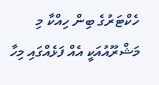ހެކްޓަރުގެ ބިން ހިއްކާ މި މަޝްރޫއުއަކީ އެއް ފަޅެއްގައި މިހާ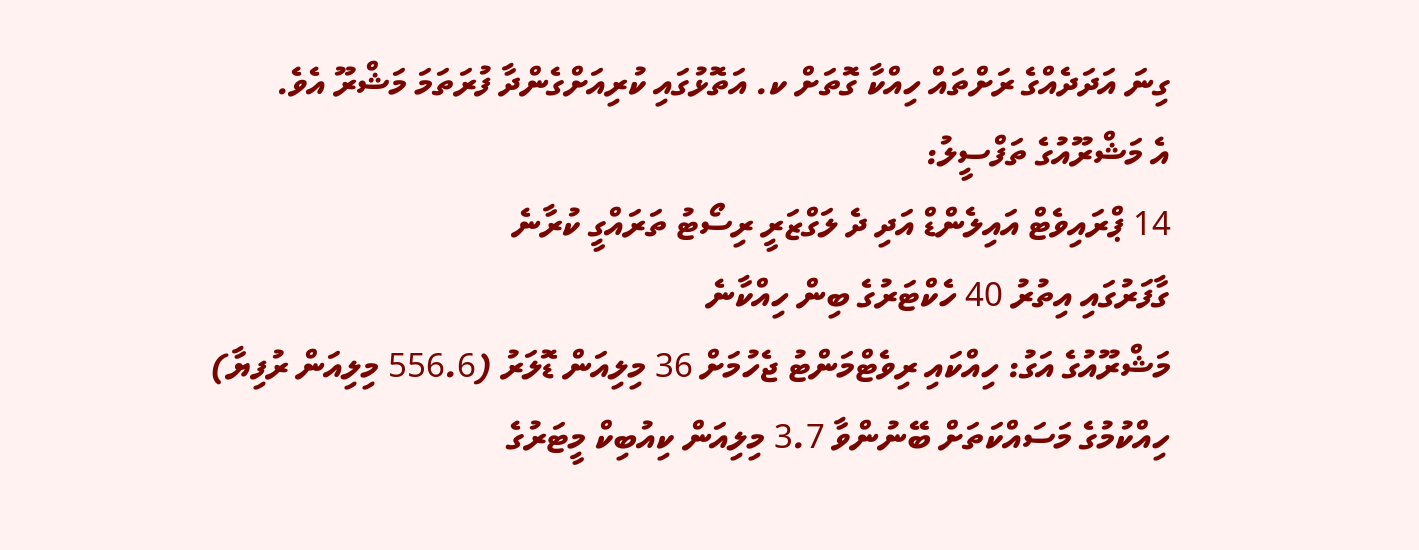ގިނަ އަދަދެއްގެ ރަށްތައް ހިއްކާ ގޮތަށް ކ. އަތޮޅުގައި ކުރިއަށްގެންދާ ފުރަތަމަ މަޝްރޫ އެވެ.
އެ މަޝްރޫއުގެ ތަފްސީލު:
14 ޕްރައިވެޓް އައިލެންޑް އަދި ދެ ލަގްޒަރީ ރިސޯޓު ތަރައްގީ ކުރާނެ
ގާފަރުގައި އިތުރު 40 ހެކްޓަރުގެ ބިން ހިއްކާނެ
މަޝްރޫއުގެ އަގު: ހިއްކައި ރިވެޓްމަންޓު ޖެހުމަށް 36 މިލިއަން ޑޮލަރު (556.6 މިލިއަން ރުފިޔާ)
ހިއްކުމުގެ މަސައްކަތަށް ބޭނުންވާ 3.7 މިލިއަން ކިއުބިކް މީޓަރުގެ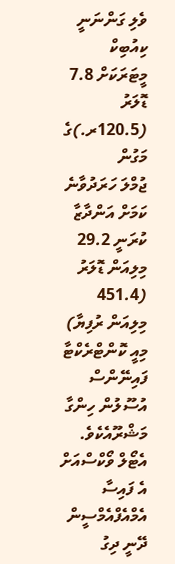ވެލި ގަންނަނީ ކިއުބިކް މީޓަރަކަށް 7.8 ޑޮލަރު (120.5ރ.)ގެ މަގުން
ޖުމްލަ ހަރަދުވާނެ ކަމަށް އަންދާޒާ ކުރަނީ 29.2 މިލިއަން ޑޮލަރު (451.4 މިލިއަން ރުފިޔާ)
މިއީ ކޮންޓްރެކްޓާ ފައިނޭންސް އުސޫލުން ހިންގާ މަޝްރޫއެކެވެ. އެޓޯލް ވޯކްސްއަށް އެ ފައިސާ އެމްއެފްއެމްސީން ދޭނީ ދިގު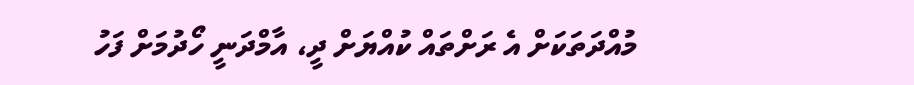މުއްދަތަކަށް އެ ރަށްތައް ކުއްޔަށް ދީ، އާމްދަނީ ހޯދުމަށް ފަހު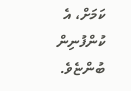ކަމަށް، އެ ކުންފުނިން ބުންޏެވެ.